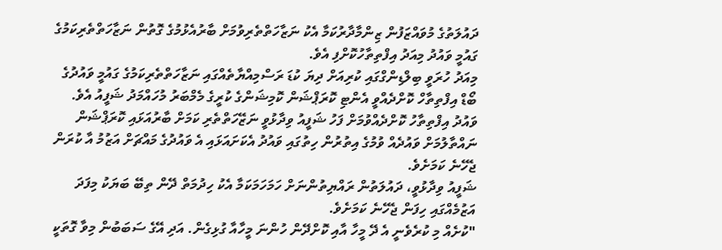ދައުލަތުގެ މުވައްޒަފުން ޒިންމާދާރުކަމާ އެކު ނަޒާހަތްތެރިވުމަށް ބާރުއެޅުމުގެ ގޮތުން ނަޒާހަތްތެރިކަމުގެ ގައުމީ ވައުދު މިއަދު އިފްތިތާހުކޮށްފި އެވެ.
މިއަދު ހުރަވީ ބިލްޑިންގްގައި ކުރިއަށް ދިޔަ ކުޑަ ރަސްމިއްޔާތެއްގައި ނަޒާހަތްތެރިކަމުގެ ގައުމީ ވައުދުގެ ބޯޑް އިފްތިތާހް ކޮށްދެއްވީ އެންޓި ކޮރަޕްޝަން ކޮމިޝަންގެ ކުރީގެ މެމްބަރު މުހައްމަދު ޝަފީއު އެވެ.
ވައުދު އިފްތިތާހު ކޮށްދެއްވުމަށް ފަހު ޝަފީއު ވިދާޅުވީ ނަޒޭހަތްތެރި ކަމަށް ބާރުއަޅައި ކޮރަޕްޝަން ނައްތާލުމަށް ވައުދެއް ވުމުގެ އިތުރުން ހިތުގައި ވައުދު އެކަށައަޅައި އެ ވައުދުގެ މައްޗަށް އަޒުމު އާ ކުރަން ޖެހޭނެ ކަމަށެވެ.
ޝަފީއު ވިދާޅުވީ، ދައުލަތުން ރައްޔިތުންނަށް ހަމަހަމަކަމާ އެކު ހިދުމަތް ދޭން ތިބޭ ބަޔަކު މިފަދަ އަޒުމެއްގައި ހިފަން ޖެހޭނެ ކަމަށެވެ.
"ކުށެއް މި ކުރެވެނީ އެ ދޭ މީހާ އާއި ކޮށްދޭން ހުންނަ މީހާއާ ގުޅިގެން. އަދި އޭގެ ސަބަބުން މިވާ ގޮތަކީ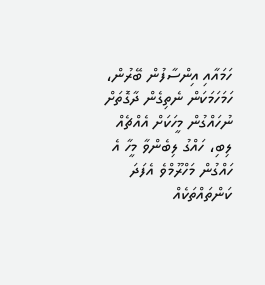ހަމައާއި އިންސާފުން ބޭރުން، ހަމަހަމަކަން ނެތިގެން ދާގޮތަށް ނުހައްގުން މީހަކަށް އެއްޗެއް ލިބި، ހައްގު ލިބެންވާ މީހާ އެ ހައްގުން މަހްރޫމްވެ އެފަދަ ކަންތައްތަކެއް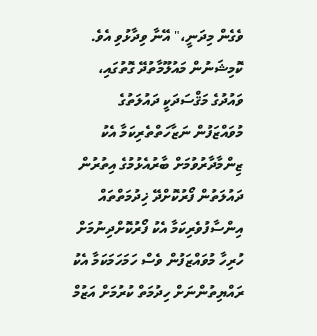ވެގެން މިދަނީ،" އޭނާ ވިދާޅުވި އެވެ.
ކޮމިޝަނުން މައުލޫމާތުދޭ ގޮތުގައި، ވައުދުގެ މަޤްސަދަކީ ދައުލަތުގެ މުވައްޒަފުން ނަޒާހަތްތެރިކަމާ އެކު ޒިންމާދާރުވުމަށް ބާރުއެޅުމުގެ އިތުރުން ދައުލަތުން ފޯރުކޮށްދޭ ޚިދުމަތްތައް އިންސާފުވެރިކަމާ އެކު ފޯރުކޮށްދިނުމަށް ހުރިހާ މުވައްޒަފުން ވެސް ހަމަހަމަކަމާ އެކު ރައްޔިތުންނަށް ހިދުމަތް ކުރުމަށް އަޒުމް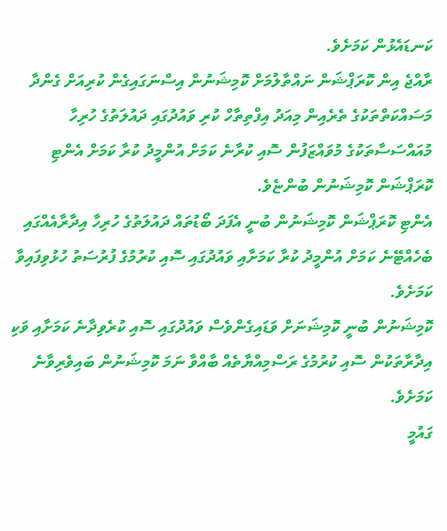ކަނޑައެޅުން ކަމަށެވެ.
ރާއްޖެ އިން ކޮރަޕްޝަން ނައްތާލުމަށް ކޮމިޝަނުން އިސްނަގައިގެން ކުރިއަށް ގެންދާ މަސައްކަތްތަކުގެ ތެރެއިން މިއަދު އިފްތިތާހް ކުރި ވައުދުގައި ދައުލަތުގެ ހުރިހާ މުއައްސަސާތަކުގެ މުވައްޒަފުން ސޮއި ކުރާނެ ކަމަށް އުންމީދު ކުރާ ކަމަށް އެންޓި ކޮރަޕްޝަން ކޮމިޝަނުން ބުންޏެވެ.
އެންޓި ކޮރަޕްޝަން ކޮމިޝަނުން ބުނީ އެފަދަ ބޯޑުތައް ދައުލަތުގެ ހުރިހާ އިދާރާއެއްގައި ބެހެއްޓޭނެ ކަމަށް އުންމީދު ކުރާ ކަމަށާއި ވައުދުގައި ސޮއި ކުރުމުގެ ފުރުސަތު ހުޅުވިފައިވާ ކަމަށެވެ.
ކޮމިޝަނުން ބުނީ ކޮމިޝަނަށް ވަޑައިގެންވެސް ވައުދުގައި ސޮއި ކުރެވިދާނެ ކަމަށާއި ވަކި އިދާރާތަކުން ސޮއި ކުރުމުގެ ރަސްމިއްޔާތެއް ބާއްވާ ނަމަ ކޮމިޝަނުން ބައިވެރިވާނެ ކަމަށެވެ.
ގައުމީ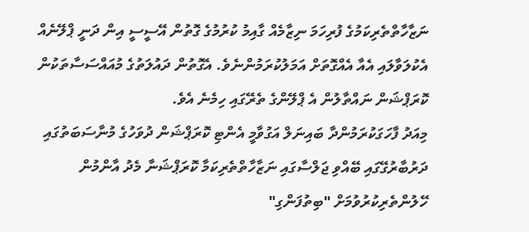ނަޒާހާތްތެރިކަމުގެ ފުރިހަމަ ނިޒާމެއް ގާއިމު ކުރުމުގެ ގޮތުން އޭސީސީ އިން ދަނީ ޕްލޭނެއް އެކުލަވާލައި އެއާ އެއްގޮތަށް އަމަލުކުރަމުންނެވެ. އެގޮތުން ދައުލަތުގެ މުއައްސަސާތަކުން ކޮރަޕްޝަން ނައްތާލުން އެ ޕްލޭންގެ ތެރޭގައި ހިމެނެ އެވެ.
މިއަދު ފާހަގަކުރަމުންދާ ބައިނަލް އަގުވާމީ އެންޓި ކޮރަޕްޝަން ދުވަހުގެ މުނާސަބަތުގައި ދަރުބާރުގޭގައި ބޭއްވި ޖަލްސާގައި ނަޒާހާތްތެރިކަމާ ކޮރަޕްޝަނާ މެދު އާންމުން ހޭލުންތެރިކުރުވުމަށް "ބިތުފަންގި"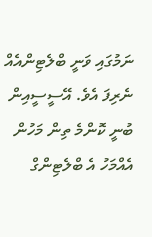ނަމުގައި ވަނީ ބްލެޓިންއެއް ނެރިފަ އެވެ. އޭސީސީއިން ބުނީ ކޮންމެ ތިން މަހުން އެއްމަހު އެ ބްލެޓިންގް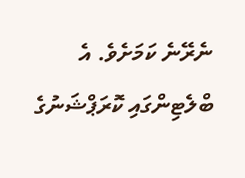ނެރޭނެ ކަމަށެވެ. އެ ބްލެޓިންގައި ކޮރަޕްޝަނުގެ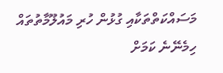މަސައްކަތްތަކާއި ގުޅުން ހުރި މައުލޫމާތުތައް ހިމެނޭނެ ކަމަށް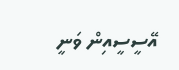އޭސީސީއިން ވަނީ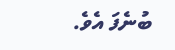ބުނެފަ އެވެ.